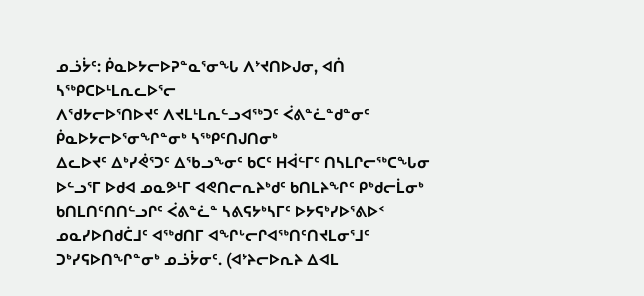ᓄᓘᔮᑦ: ᑮᓇᐅᔭᓕᐅᕈᓐᓇᕐᓂᖓ ᐱᔾᔪᑎᐅᒍᓂ, ᐊᑏ ᓴᖅᑭᑕᐅᒻᒪᕆᓚᐅᕐᓕ
ᐱᖁᔭᓕᐅᕐᑎᐅᔪᑦ ᐱᔪᒪᒻᒪᕆᓪᓗᐊᖅᑐᑦ ᐹᕕᓐᓛᓐᑯᓐᓂᑦ ᑮᓇᐅᔭᓕᐅᕐᓂᖏᓐᓂᒃ ᓴᖅᑭᑦᑎᒍᑎᓂᒃ
ᐃᓚᐅᔪᑦ ᐃᒃᓯᕚᕐᑐᑦ ᐃᖃᓗᖕᓂᑦ ᑲᑕᑦ ᕼᐋᓪᒥᑦ ᑎᓴᒪᒋᓕᖅᑕᖓᓂ ᐅᓪᓗᕐᒥ ᐅᑯᐊ ᓄᓇᕗᒻᒥ ᐊᕙᑎᓕᕆᔨᒃᑯᑦ ᑲᑎᒪᔨᖏᑦ ᑭᒃᑯᓕᒫᓂᒃ ᑲᑎᒪᑎᑦᑎᑎᓪᓗᒋᑦ ᐹᕕᓐᓛᓐ ᓴᕕᕋᔭᒃᓴᒥᑦ ᐅᔭᕋᒃᓯᐅᕐᕕᐅᑉ ᓄᓇᓯᐅᑎᑯᑖᒧᑦ ᐊᖅᑯᑎᒥ ᐊᖏᒡᓕᒋᐊᖅᑎᑦᑎᔪᒪᓂᕐᒧᑦ ᑐᒃᓯᕋᐅᑎᖏᓐᓂᒃ ᓄᓘᔮᓂᑦ. (ᐊᔾᔨᓕᐅᕆᔨ ᐃᐊᒪ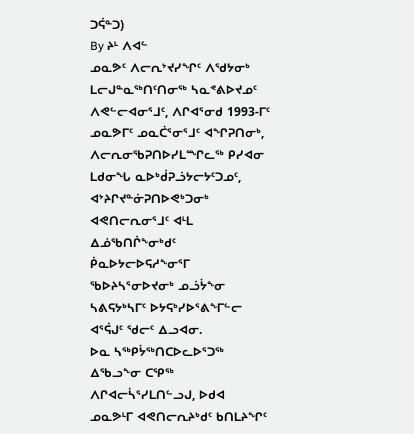ᑐᕌᓐᑐ)
By ᔨᒻ ᐱᐊᓪ
ᓄᓇᕗᑦ ᐱᓕᕆᔾᔪᓯᖏᑦ ᐱᖁᔭᓂᒃ ᒪᓕᒍᓐᓇᖅᑎᑦᑎᓂᖅ ᓴᓇᕝᕕᐅᔪᓄᑦ ᐱᕙᓪᓕᐊᓂᕐᒧᑦ, ᐱᒋᐊᕐᓂᑯ 1993-ᒥᑦ ᓄᓇᕗᒥᑦ ᓄᓇᑖᕐᓂᕐᒧᑦ ᐊᖏᕈᑎᓂᒃ, ᐱᓕᕆᓂᖃᕈᑎᐅᓯᒪᙱᓚᖅ ᑭᓯᐊᓂ ᒪᑯᓂᖓ ᓇᐅᒃᑰᕈᓘᔭᓕᔭᑦᑐᓄᑦ, ᐊᔾᔨᒋᔪᓐᓃᕈᑎᐅᕙᒃᑐᓂᒃ ᐊᕙᑎᓕᕆᓂᕐᒧᑦ ᐊᒻᒪ ᐃᓅᖃᑎᒌᖕᓂᒃᑯᑦ ᑮᓇᐅᔭᓕᐅᕋᓱᖕᓂᕐᒥ ᖃᐅᔨᓴᕐᓂᐅᔪᓂᒃ ᓄᓘᔮᖕᓂ ᓴᕕᕋᔭᒃᓴᒥᑦ ᐅᔭᕋᒃᓯᐅᕐᕕᖕᒥᓪᓕ ᐊᕐᕌᒍᑦ ᖁᓕᑦ ᐃᓗᐊᓂ.
ᐅᓇ ᓴᖅᑭᔮᖅᑎᑕᐅᓚᐅᕐᑐᖅ ᐃᖃᓗᖕᓂ ᑕᕿᖅ ᐱᒋᐊᓕᓵᕐᓯᒪᑎᓪᓗᒍ, ᐅᑯᐊ ᓄᓇᕗᒻᒥ ᐊᕙᑎᓕᕆᔨᒃᑯᑦ ᑲᑎᒪᔨᖏᑦ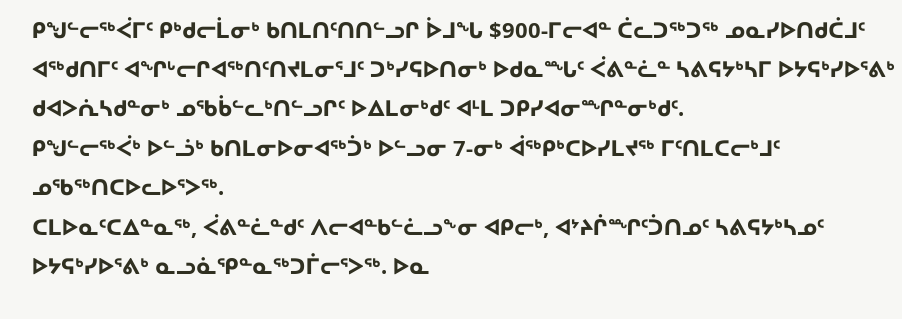ᑭᖑᓪᓕᖅᐹᒥᑦ ᑭᒃᑯᓕᒫᓂᒃ ᑲᑎᒪᑎᑦᑎᑎᓪᓗᒋ ᐆᒧᖓ $900-ᒥᓕᐊᓐ ᑖᓚᑐᖅᑐᖅ ᓄᓇᓯᐅᑎᑯᑖᒧᑦ ᐊᖅᑯᑎᒥᑦ ᐊᖏᒡᓕᒋᐊᖅᑎᑦᑎᔪᒪᓂᕐᒧᑦ ᑐᒃᓯᕋᐅᑎᓂᒃ ᐅᑯᓇᙵᑦ ᐹᕕᓐᓛᓐ ᓴᕕᕋᔭᒃᓴᒥ ᐅᔭᕋᒃᓯᐅᕐᕕᒃ ᑯᐊᐳᕇᓴᑯᓐᓂᒃ ᓄᖃᑳᓪᓚᒃᑎᓪᓗᒋᑦ ᐅᐃᒪᓂᒃᑯᑦ ᐊᒻᒪ ᑐᑭᓯᐊᓂᙱᓐᓂᒃᑯᑦ.
ᑭᖑᓪᓕᖅᐹᒃ ᐅᓪᓘᒃ ᑲᑎᒪᓂᐅᓂᐊᖅᑑᒃ ᐅᓪᓗᓂ 7-ᓂᒃ ᐋᖅᑭᒃᑕᐅᓯᒪᔪᖅ ᒥᑦᑎᒪᑕᓕᒃᒧᑦ ᓄᖃᖅᑎᑕᐅᓚᐅᕐᐳᖅ.
ᑕᒪᐅᓇᑦᑕᐃᓐᓇᖅ, ᐹᕕᓐᓛᓐᑯᑦ ᐱᓕᐊᓐᑲᓪᓛᓗᖕᓂ ᐊᑭᓕᒃ, ᐊᔾᔨᒌᙱᑦᑑᑎᓄᑦ ᓴᕕᕋᔭᒃᓴᓄᑦ ᐅᔭᕋᒃᓯᐅᕐᕕᒃ ᓇᓗᓈᕿᓐᓇᖅᑐᒦᓕᕐᐳᖅ. ᐅᓇ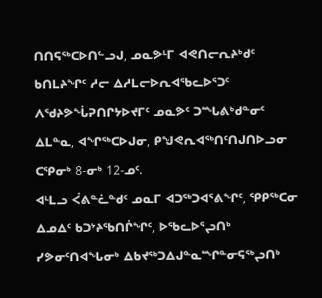ᑎᑎᕋᖅᑕᐅᑎᓪᓗᒍ, ᓄᓇᕗᒻᒥ ᐊᕙᑎᓕᕆᔨᒃᑯᑦ ᑲᑎᒪᔨᖏᑦ ᓱᓕ ᐃᓱᒪᓕᐅᕆᐊᖃᓚᐅᕐᑐᑦ ᐱᖁᔨᕗᖔᕈᑎᒋᔭᐅᔪᒥᑦ ᓄᓇᕗᑦ ᑐᙵᕕᒃᑯᓐᓂᑦ ᐃᒪᓐᓇ, ᐊᖏᖅᑕᐅᒍᓂ, ᑭᖑᕙᕆᐊᖅᑎᑦᑎᒍᑎᐅᓗᓂ ᑕᕿᓂᒃ 8-ᓂᒃ 12-ᓄᑦ.
ᐊᒻᒪᓗ ᐹᕕᓐᓛᓐᑯᑦ ᓄᓇᒥ ᐊᑐᖅᑐᐊᕐᕕᖏᑦ, ᕿᑭᖅᑕᓂ ᐃᓄᐃᑦ ᑲᑐᔾᔨᖃᑎᒌᖏᑦ, ᐅᖃᓚᐅᕐᖢᑎᒃ ᓯᕗᓂᑦᑎᐊᖓᓂᒃ ᐃᑲᔪᖅᑐᐃᒍᓐᓇᙱᓐᓂᕋᖅᖢᑎᒃ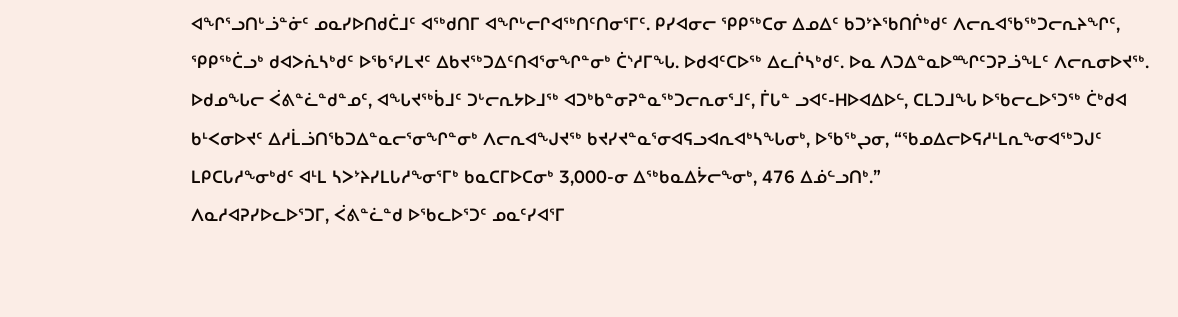ᐊᖏᕐᓗᑎᒡᓘᓐᓃᑦ ᓄᓇᓯᐅᑎᑯᑖᒧᑦ ᐊᖅᑯᑎᒥ ᐊᖏᒡᓕᒋᐊᖅᑎᑦᑎᓂᕐᒥᑦ. ᑭᓯᐊᓂᓕ ᕿᑭᖅᑕᓂ ᐃᓄᐃᑦ ᑲᑐᔾᔨᖃᑎᒌᒃᑯᑦ ᐱᓕᕆᐊᖃᖅᑐᓕᕆᔨᖏᑦ, ᕿᑭᖅᑖᓗᒃ ᑯᐊᐳᕇᓴᒃᑯᑦ ᐅᖃᕐᓯᒪᔪᑦ ᐃᑲᔪᖅᑐᐃᑦᑎᐊᕐᓂᖏᓐᓂᒃ ᑖᔅᓱᒥᖓ. ᐅᑯᐊᑦᑕᐅᖅ ᐃᓚᒌᓴᒃᑯᑦ. ᐅᓇ ᐱᑐᐃᓐᓇᐅᙱᑦᑐᕈᓘᖕᒪᑦ ᐱᓕᕆᓂᐅᔪᖅ.
ᐅᑯᓄᖓᓕ ᐹᕕᓐᓛᓐᑯᓐᓄᑦ, ᐊᖓᔪᖅᑳᒧᑦ ᑐᒡᓕᕆᔭᐅᒧᖅ ᐊᑐᒃᑲᓐᓂᕈᓐᓇᖅᑐᓕᕆᓂᕐᒧᑦ, ᒦᒐᓐ ᓗᐊᑦ-ᕼᐅᐊᐃᐅᓪ, ᑕᒪᑐᒧᖓ ᐅᖃᓕᓚᐅᕐᑐᖅ ᑖᒃᑯᐊ ᑲᒻᐸᓂᐅᔪᑦ ᐃᓱᒫᓘᑎᖃᑐᐃᓐᓇᓕᕐᓂᖏᓐᓂᒃ ᐱᓕᕆᐊᖑᔪᖅ ᑲᔪᓯᔪᓐᓇᕐᓂᐊᕋᓗᐊᕆᐊᒃᓴᖓᓂᒃ, ᐅᖃᖅᖢᓂ, “ᖃᓄᐃᓕᐅᕋᓱᒻᒪᕆᖕᓂᐊᖅᑐᒍᑦ ᒪᑭᑕᒐᓱᖕᓂᒃᑯᑦ ᐊᒻᒪ ᓴᐳᔾᔨᓯᒪᒐᓱᖕᓂᕐᒥᒃ ᑲᓇᑕᒥᐅᑕᓂᒃ 3,000-ᓂ ᐃᖅᑲᓇᐃᔮᓕᖕᓂᒃ, 476 ᐃᓅᓪᓗᑎᒃ.”
ᐱᓇᓱᐊᕈᓯᐅᓚᐅᕐᑐᒥ, ᐹᕕᓐᓛᓐᑯ ᐅᖃᓚᐅᕐᑐᑦ ᓄᓇᑦᓯᐊᕐᒥ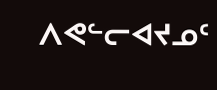ᐱᕙᓪᓕᐊᔪᓄᑦ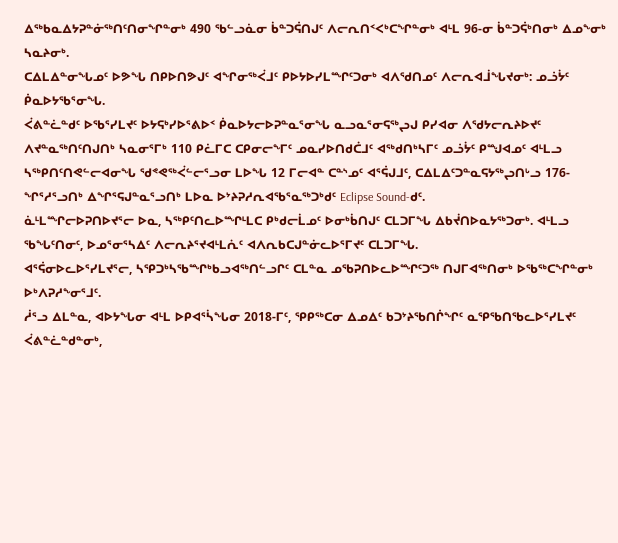ᐃᖅᑲᓇᐃᔭᕈᓐᓃᖅᑎᑦᑎᓂᖏᓐᓂᒃ 490 ᖃᓪᓗᓈᓂ ᑳᓐᑐᕌᑎᒍᑦ ᐱᓕᕆᑎᑉᐸᒃᑕᖏᓐᓂᒃ ᐊᒻᒪ 96-ᓂ ᑳᓐᑐᕌᒃᑎᓂᒃ ᐃᓄᖕᓂᒃ ᓴᓇᔨᓂᒃ.
ᑕᐃᒪᐃᓐᓂᖓᓄᑦ ᐅᕗᖓ ᑎᑭᐅᑎᕗᒍᑦ ᐊᖏᓂᖅᐹᒧᑦ ᑭᐅᔭᐅᓯᒪᙱᑦᑐᓂᒃ ᐊᐱᖁᑎᓄᑦ ᐱᓕᕆᐊᒨᖓᔪᓂᒃ: ᓄᓘᔮᑦ ᑮᓇᐅᔭᖃᕐᓂᖓ.
ᐹᕕᓐᓛᓐᑯᑦ ᐅᖃᕐᓯᒪᔪᑦ ᐅᔭᕋᒃᓯᐅᕐᕕᐅᑉ ᑮᓇᐅᔭᓕᐅᕈᓐᓇᕐᓂᖓ ᓇᓗᓇᕐᓂᕋᖅᖢᒍ ᑭᓯᐊᓂ ᐱᖁᔭᓕᕆᔨᐅᔪᑦ ᐱᔪᓐᓇᖅᑎᑦᑎᒍᑎᒃ ᓴᓇᓂᕐᒥᒃ 110 ᑭᓛᒥᑕ ᑕᑭᓂᓕᖕᒥᑦ ᓄᓇᓯᐅᑎᑯᑖᒧᑦ ᐊᖅᑯᑎᒃᓴᒥᑦ ᓄᓘᔮᑦ ᑭᙳᐊᓄᑦ ᐊᒻᒪᓗ ᓴᖅᑭᑎᑦᑎᕙᓪᓕᐊᓂᖓ ᖁᕝᕙᖅᐹᓪᓕᕐᓗᓂ ᒪᐅᖓ 12 ᒥᓕᐊᓐ ᑕᓐᔅᓄᑦ ᐊᕐᕌᒍᒧᑦ, ᑕᐃᒪᐃᑦᑐᓐᓇᕋᔭᖅᖢᑎᒡᓗ 176-ᖏᕐᓱᕐᓗᑎᒃ ᐃᖏᕐᕋᒍᓐᓇᕐᓗᑎᒃ ᒪᐅᓇ ᐅᔾᔨᕈᓱᕆᐊᖃᕐᓇᖅᑐᒃᑯᑦ Eclipse Sound-ᑯᑦ.
ᓈᒻᒪᙱᓕᐅᕈᑎᐅᔪᕐᓕ ᐅᓇ, ᓴᖅᑭᑦᑎᓚᐅᙱᒻᒪᑕ ᑭᒃᑯᓕᒫᓄᑦ ᐅᓂᒃᑳᑎᒍᑦ ᑕᒪᑐᒥᖓ ᐃᑲᔫᑎᐅᓇᔭᖅᑐᓂᒃ. ᐊᒻᒪᓗ ᖃᖓᑦᑎᓂᑦ, ᐅᓄᕐᓂᕐᓴᐃᑦ ᐱᓕᕆᔨᕐᔪᐊᒻᒪᕇᑦ ᐊᐱᕆᑲᑕᒍᓐᓃᓚᐅᕐᒥᔪᑦ ᑕᒪᑐᒥᖓ.
ᐊᕐᕌᓂᐅᓚᐅᕐᓯᒪᔪᕐᓕ, ᓴᕿᑐᒃᓴᖃᙱᒃᑲᓗᐊᖅᑎᓪᓗᒋᑦ ᑕᒪᓐᓇ ᓄᖃᕈᑎᐅᓚᐅᙱᑦᑐᖅ ᑎᒍᒥᐊᖅᑎᓂᒃ ᐅᖃᖅᑕᖏᓐᓂᒃ ᐅᒃᐱᕈᓱᖕᓂᕐᒧᑦ.
ᓲᕐᓗ ᐃᒪᓐᓇ, ᐊᐅᔭᖓᓂ ᐊᒻᒪ ᐅᑭᐊᕐᓵᖓᓂ 2018-ᒥᑦ, ᕿᑭᖅᑕᓂ ᐃᓄᐃᑦ ᑲᑐᔾᔨᖃᑎᒌᖏᑦ ᓇᕿᖃᑎᖃᓚᐅᕐᓯᒪᔪᑦ ᐹᕕᓐᓛᓐᑯᓐᓂᒃ,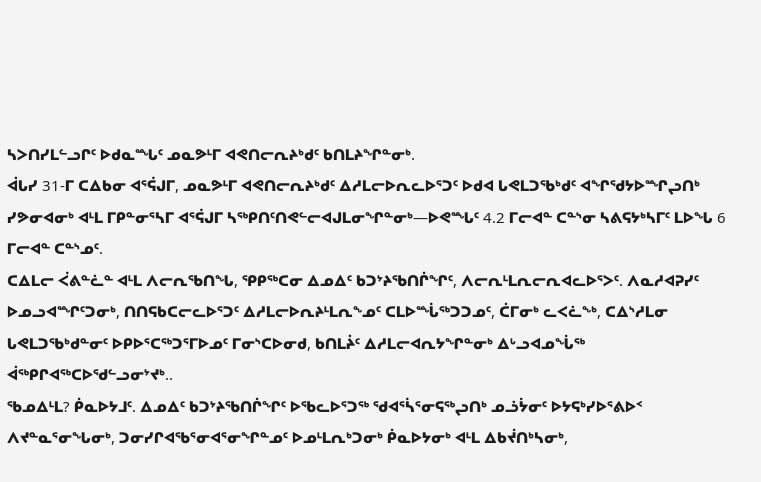ᓴᐳᑎᓯᒪᓪᓗᒋᑦ ᐅᑯᓇᙵᑦ ᓄᓇᕗᒻᒥ ᐊᕙᑎᓕᕆᔨᒃᑯᑦ ᑲᑎᒪᔨᖏᓐᓂᒃ.
ᐋᒐᓯ 31-ᒥ ᑕᐃᑲᓂ ᐊᕐᕌᒍᒥ, ᓄᓇᕗᒻᒥ ᐊᕙᑎᓕᕆᔨᒃᑯᑦ ᐃᓱᒪᓕᐅᕆᓚᐅᕐᑐᑦ ᐅᑯᐊ ᒐᕙᒪᑐᖃᒃᑯᑦ ᐊᖏᖁᔭᐅᙱᖢᑎᒃ ᓯᕗᓂᐊᓂᒃ ᐊᒻᒪ ᒥᑭᓐᓂᕐᓴᒥ ᐊᕐᕌᒍᒥ ᓴᖅᑭᑎᑦᑎᕙᓪᓕᐊᒍᒪᓂᖏᓐᓂᒃ—ᐅᕙᙵᑦ 4.2 ᒥᓕᐊᓐ ᑕᓐᔅᓂ ᓴᕕᕋᔭᒃᓴᒥᑦ ᒪᐅᖓ 6 ᒥᓕᐊᓐ ᑕᓐᔅᓄᑦ.
ᑕᐃᒪᓕ ᐹᕕᓐᓛᓐ ᐊᒻᒪ ᐱᓕᕆᖃᑎᖓ, ᕿᑭᖅᑕᓂ ᐃᓄᐃᑦ ᑲᑐᔾᔨᖃᑎᒌᖏᑦ, ᐱᓕᕆᒻᒪᕆᓕᕆᐊᓚᐅᕐᐳᑦ. ᐱᓇᓱᐊᕈᓯᑦ ᐅᓄᓗᐊᙱᑦᑐᓂᒃ, ᑎᑎᕋᑲᑕᓕᓚᐅᕐᑐᑦ ᐃᓱᒪᓕᐅᕆᔨᒻᒪᕆᖕᓄᑦ ᑕᒪᐅᙶᖅᑐᑐᓄᑦ, ᑖᒥᓂᒃ ᓚᐸᓛᖕᒃ, ᑕᐃᔅᓱᒪᓂ ᒐᕙᒪᑐᖃᒃᑯᓐᓂᑦ ᐅᑭᐅᕐᑕᖅᑐᕐᒥᐅᓄᑦ ᒥᓂᔅᑕᐅᓂᑯ, ᑲᑎᒪᔩᑦ ᐃᓱᒪᓕᐊᕆᔭᖏᓐᓂᒃ ᐃᒡᓗᐊᓄᖔᖅ ᐋᖅᑭᒋᐊᖅᑕᐅᖁᓪᓗᓂᔾᔪᒃ..
ᖃᓄᐃᒻᒪ? ᑮᓇᐅᔭᒧᑦ. ᐃᓄᐃᑦ ᑲᑐᔾᔨᖃᑎᒌᖏᑦ ᐅᖃᓚᐅᕐᑐᖅ ᖁᐊᕐᓵᕐᓂᕋᖅᖢᑎᒃ ᓄᓘᔮᓂᑦ ᐅᔭᕋᒃᓯᐅᕐᕕᐅᑉ ᐱᔪᓐᓇᕐᓂᖓᓂᒃ, ᑐᓂᓯᒋᐊᖃᕐᓂᐊᕐᓂᖏᓐᓄᑦ ᐅᓄᒻᒪᕆᒃᑐᓂᒃ ᑮᓇᐅᔭᓂᒃ ᐊᒻᒪ ᐃᑲᔫᑎᒃᓴᓂᒃ,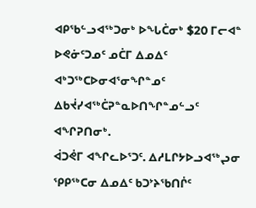ᐊᑭᖃᓪᓗᐊᖅᑐᓂᒃ ᐅᖓᑖᓂᒃ $20 ᒥᓕᐊᓐ ᐅᕙᓃᑦᑐᓄᑦ ᓄᑖᒥ ᐃᓄᐃᑦ ᐊᒃᑐᖅᑕᐅᓂᐊᕐᓂᖏᓐᓄᑦ ᐃᑲᔫᓯᐊᖅᑖᕈᓐᓇᐅᑎᖏᓐᓄᓪᓗᑦ ᐊᖏᕈᑎᓂᒃ.
ᐋᑐᕚᒥ ᐊᖏᓚᐅᕐᑐᑦ. ᐃᓱᒪᒋᔭᐅᓗᐊᖅᖢᓂ ᕿᑭᖅᑕᓂ ᐃᓄᐃᑦ ᑲᑐᔾᔨᖃᑎᒌᑦ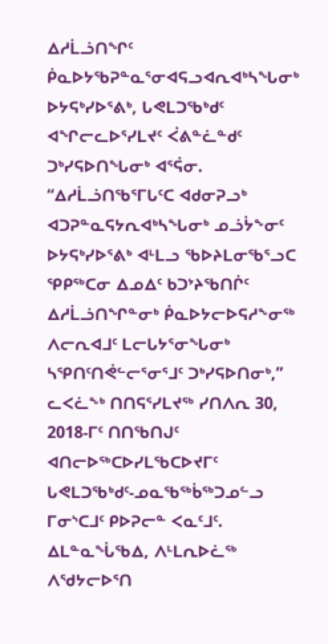ᐃᓱᒫᓘᑎᖏᑦ ᑮᓇᐅᔭᖃᕈᓐᓇᕐᓂᐊᕋᓗᐊᕆᐊᒃᓴᖓᓂᒃ ᐅᔭᕋᒃᓯᐅᕐᕕᒃ, ᒐᕙᒪᑐᖃᒃᑯᑦ ᐊᖏᓕᓚᐅᕐᓯᒪᔪᑦ ᐹᕕᓐᓛᓐᑯᑦ ᑐᒃᓯᕋᐅᑎᖓᓂᒃ ᐊᕐᕌᓂ.
“ᐃᓱᒫᓘᑎᖃᕐᒥᒐᑦᑕ ᐊᑯᓂᕈᓗᒃ ᐊᑐᕈᓐᓇᕋᔭᕆᐊᒃᓴᖓᓂᒃ ᓄᓘᔮᖕᓂᑦ ᐅᔭᕋᒃᓯᐅᕐᕕᒃ ᐊᒻᒪᓗ ᖃᐅᔨᒪᓂᖃᕐᓗᑕ ᕿᑭᖅᑕᓂ ᐃᓄᐃᑦ ᑲᑐᔾᔨᖃᑎᒌᑦ ᐃᓱᒫᓘᑎᖏᓐᓂᒃ ᑮᓇᐅᔭᓕᐅᕋᓱᖕᓂᖅ ᐱᓕᕆᐊᒧᑦ ᒪᓕᒐᔭᕐᓂᖓᓂᒃ ᓴᕿᑎᑦᑎᕚᓪᓕᕐᓂᕐᒧᑦ ᑐᒃᓯᕋᐅᑎᓂᒃ,” ᓚᐸᓛᖕᒃ ᑎᑎᕋᕐᓯᒪᔪᖅ ᓯᑎᐱᕆ 30, 2018-ᒥᑦ ᑎᑎᖃᑎᒍᑦ ᐊᑎᓕᐅᖅᑕᐅᓯᒪᖃᑕᐅᔪᒥᑦ ᒐᕙᒪᑐᖃᒃᑯᑦ-ᓄᓇᖃᖅᑳᖅᑐᓄᓪᓗ ᒥᓂᔅᑕᒧᑦ ᑭᐅᕈᓕᓐ ᐸᓇᑦᒧᑦ.
ᐃᒪᓐᓇᖔᖃᐃ, ᐱᒻᒪᕆᐅᓛᖅ ᐱᖁᔭᓕᐅᕐᑎ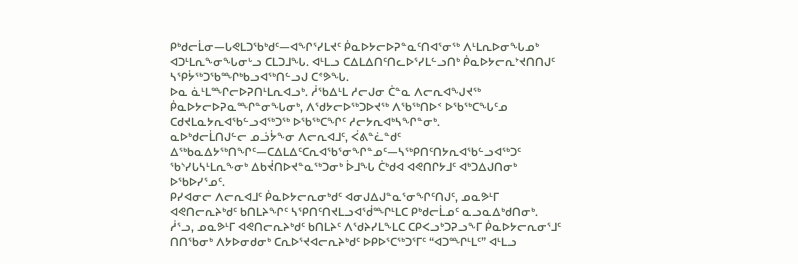ᑭᒃᑯᓕᒫᓂ—ᒐᕙᒪᑐᖃᒃᑯᑦ—ᐊᖏᕐᓯᒪᔪᑦ ᑮᓇᐅᔭᓕᐅᕈᓐᓇᑦᑎᐊᕐᓂᖅ ᐱᒻᒪᕆᐅᓂᖓᓄᒃ ᐊᑐᒻᒪᕆᖕᓂᖓᓂᒡᓗ ᑕᒪᑐᒧᖓ. ᐊᒻᒪᓗ ᑕᐃᒪᐃᑎᑦᑎᓚᐅᕐᓯᒪᓪᓗᑎᒃ ᑮᓇᐅᔭᓕᕆᔾᔪᑎᑎᒍᑦ ᓴᕿᔮᖅᑐᖃᙱᒃᑲᓗᐊᖅᑎᓪᓗᒍ ᑕᕝᕗᖓ.
ᐅᓇ ᓈᒻᒪᙱᓕᐅᕈᑎᒻᒪᕆᐊᓗᒃ. ᓲᖃᐃᒻᒪ ᓱᓕᒍᓂ ᑖᓐᓇ ᐱᓕᕆᐊᖑᔪᖅ ᑮᓇᐅᔭᓕᐅᕈᓇᙱᓐᓂᖓᓂᒃ, ᐱᖁᔭᓕᐅᖅᑐᐅᔪᖅ ᐱᖃᖅᑎᐅᑉ ᐅᖃᖅᑕᖓᑦᓄ ᑕᑯᔪᒪᓇᔭᕆᐊᖃᓪᓗᐊᖅᑐᖅ ᐅᖃᖅᑕᖏᑦ ᓱᓕᔭᕆᐊᒃᓴᖏᓐᓂᒃ.
ᓇᐅᒃᑯᓕᒫᑎᒍᓪᓕ ᓄᓘᔮᖕᓂ ᐱᓕᕆᐊᒧᑦ, ᐹᕕᓐᓛᓐᑯᑦ ᐃᖅᑲᓇᐃᔭᖅᑎᖏᑦ—ᑕᐃᒪᐃᑦᑕᕆᐊᖃᕐᓂᖏᓐᓄᑦ—ᓴᖅᑭᑎᑦᑎᔭᕆᐊᖃᓪᓗᐊᖅᑐᑦ ᖃᔅᓯᒐᓴᒻᒪᕆᖕᓂᒃ ᐃᑲᔫᑎᐅᔪᓐᓇᖅᑐᓂᒃ ᐆᒧᖓ ᑖᒃᑯᐊ ᐊᕙᑎᒋᔭᒧᑦ ᐊᒃᑐᐃᒍᑎᓂᒃ ᐅᖃᐅᓯᕐᓄᑦ.
ᑭᓯᐊᓂᓕ ᐱᓕᕆᐊᒧᑦ ᑮᓇᐅᔭᓕᕆᓂᒃᑯᑦ ᐊᓂᒍᐃᒍᓐᓇᕐᓂᖏᑦᑎᒍᑦ, ᓄᓇᕗᒻᒥ ᐊᕙᑎᓕᕆᔨᒃᑯᑦ ᑲᑎᒪᔨᖏᑦ ᓴᕿᑎᑦᑎᔪᒪᓗᐊᖂᙱᒻᒪᑕ ᑭᒃᑯᓕᒫᓄᑦ ᓇᓗᓇᐃᒃᑯᑎᓂᒃ. ᓲᕐᓗ, ᓄᓇᕗᒻᒥ ᐊᕙᑎᓕᕆᔨᒃᑯᑦ ᑲᑎᒪᔨᑦ ᐱᖁᔨᓯᒪᖕᒪᑕ ᑕᑭᐸᓗᒃᑐᕈᓗᖕᒥ ᑮᓇᐅᔭᓕᕆᓂᕐᒧᑦ ᑎᑎᖃᓂᒃ ᐱᔭᐅᓂᑯᓂᒃ ᑕᕆᐅᕐᔪᐊᓕᕆᔨᒃᑯᑦ ᐅᑭᐅᕐᑕᖅᑐᕐᒥᑦ “ᐊᑐᙱᒻᒪᑦ” ᐊᒻᒪᓗ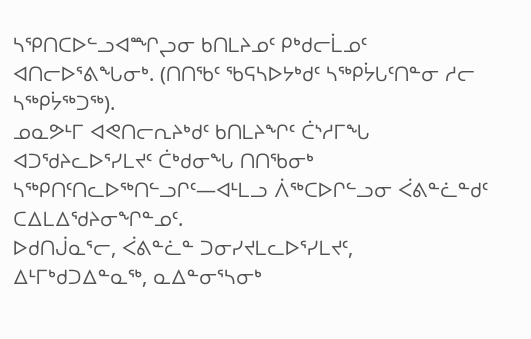ᓴᕿᑎᑕᐅᓪᓗᐊᙱᖢᓂ ᑲᑎᒪᔨᓄᑦ ᑭᒃᑯᓕᒫᓄᑦ ᐊᑎᓕᐅᕐᕕᖓᓂᒃ. (ᑎᑎᖃᑦ ᖃᕋᓴᐅᔭᒃᑯᑦ ᓴᖅᑭᔮᒐᑦᑎᓐᓂ ᓱᓕ ᓴᖅᑭᔮᖅᑐᖅ).
ᓄᓇᕗᒻᒥ ᐊᕙᑎᓕᕆᔨᒃᑯᑦ ᑲᑎᒪᔨᖏᑦ ᑖᔅᓱᒥᖓ ᐊᑐᖁᔨᓚᐅᕐᓯᒪᔪᑦ ᑖᒃᑯᓂᖓ ᑎᑎᖃᓂᒃ ᓴᖅᑭᑎᑦᑎᓚᐅᖅᑎᓪᓗᒋᑦ—ᐊᒻᒪᓗ ᐲᖅᑕᐅᒋᓪᓗᓂ ᐹᕕᓐᓛᓐᑯᑦ ᑕᐃᒪᐃᖁᔨᓂᖏᓐᓄᑦ.
ᐅᑯᑎᒎᓇᕐᓕ, ᐹᕕᓐᓛᓐ ᑐᓂᓯᔪᒪᓚᐅᕐᓯᒪᔪᑦ, ᐃᒻᒥᒃᑯᑐᐃᓐᓇᖅ, ᓇᐃᓐᓂᕐᓴᓂᒃ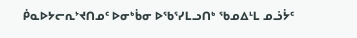ᑮᓇᐅᔭᓕᕆᔾᔪᑎᓄᑦ ᐅᓂᒃᑳᓂ ᐅᖃᕐᓯᒪᓗᑎᒃ ᖃᓄᐃᒻᒪ ᓄᓘᔮᑦ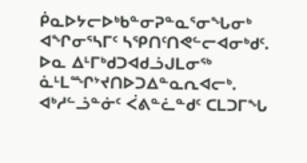ᑮᓇᐅᔭᓕᐅᒃᑲᓐᓂᕈᓐᓇᕐᓂᖓᓂᒃ ᐊᖏᓂᕐᓴᒥᑦ ᓴᕿᑎᑦᑎᕙᓪᓕᐊᓂᒃᑯᑦ.
ᐅᓇ ᐃᒻᒥᒃᑯᑐᐊᑯᓘᒍᒪᓂᖅ ᓈᒻᒪᙱᔾᔪᑎᐅᑐᐃᓐᓇᕆᐊᓕᒃ. ᐊᒃᓱᓪᓘᓐᓃᑦ ᐹᕕᓐᓛᓐᑯᑦ ᑕᒪᑐᒥᖓ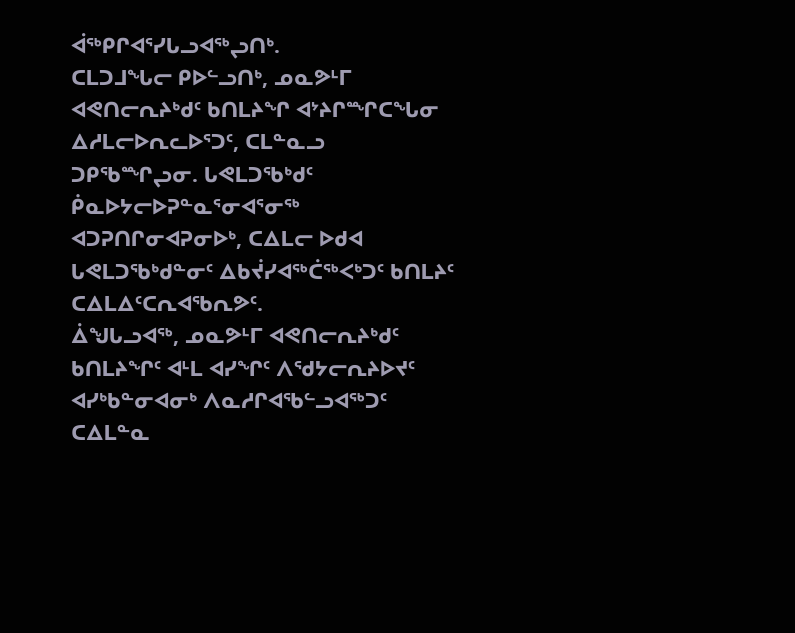ᐋᖅᑭᒋᐊᕐᓯᒐᓗᐊᖅᖢᑎᒃ.
ᑕᒪᑐᒧᖓᓕ ᑭᐅᓪᓗᑎᒃ, ᓄᓇᕗᒻᒥ ᐊᕙᑎᓕᕆᔨᒃᑯᑦ ᑲᑎᒪᔨᖏ ᐊᔾᔨᒋᙱᑕᖓᓂ ᐃᓱᒪᓕᐅᕆᓚᐅᕐᑐᑦ, ᑕᒪᓐᓇᓗ ᑐᑭᖃᙱᖢᓂ. ᒐᕙᒪᑐᖃᒃᑯᑦ ᑮᓇᐅᔭᓕᐅᕈᓐᓇᕐᓂᐊᕐᓂᖅ ᐊᑐᕈᑎᒋᓂᐊᕈᓂᐅᒃ, ᑕᐃᒪᓕ ᐅᑯᐊ ᒐᕙᒪᑐᖃᒃᑯᓐᓂᑦ ᐃᑲᔫᓯᐊᖅᑖᖅᐸᒃᑐᑦ ᑲᑎᒪᔨᑦ ᑕᐃᒪᐃᑦᑕᕆᐊᖃᕆᕗᑦ.
ᐄᖑᒐᓗᐊᖅ, ᓄᓇᕗᒻᒥ ᐊᕙᑎᓕᕆᔨᒃᑯᑦ ᑲᑎᒪᔨᖏᑦ ᐊᒻᒪ ᐊᓯᖏᑦ ᐱᖁᔭᓕᕆᔨᐅᔪᑦ ᐊᓯᒃᑲᓐᓂᐊᓂᒃ ᐱᓇᓱᒋᐊᖃᓪᓗᐊᖅᑐᑦ ᑕᐃᒪᓐᓇ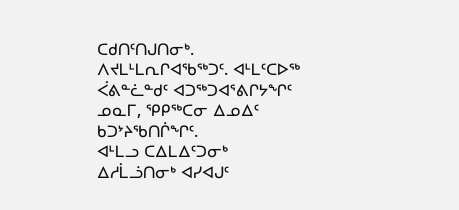ᑕᑯᑎᑦᑎᒍᑎᓂᒃ. ᐱᔪᒪᒻᒪᕆᒋᐊᖃᖅᑐᑦ. ᐊᒻᒪᑦᑕᐅᖅ ᐹᕕᓐᓛᓐᑯᑦ ᐊᑐᖅᑐᐊᕐᕕᒋᔭᖏᑦ ᓄᓇᒥ, ᕿᑭᖅᑕᓂ ᐃᓄᐃᑦ ᑲᑐᔾᔨᖃᑎᒌᖏᑦ.
ᐊᒻᒪᓗ ᑕᐃᒪᐃᑦᑐᓂᒃ ᐃᓱᒫᓘᑎᓂᒃ ᐊᓯᐊᒍᑦ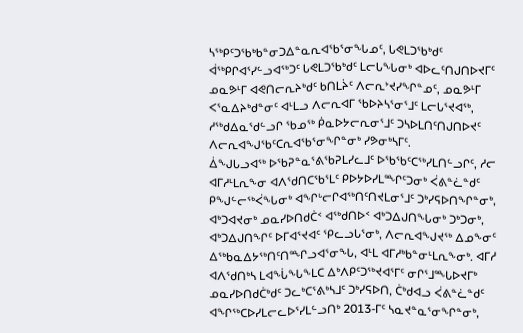ᓴᖅᑭᑦᑐᖃᒃᑲᓐᓂᑐᐃᓐᓇᕆᐊᖃᕐᓂᖓᓄᑦ, ᒐᕙᒪᑐᖃᒃᑯᑦ ᐋᖅᑭᒋᐊᕐᓯᓪᓗᐊᖅᑐᑦ ᒐᕙᒪᑐᖃᒃᑯᑦ ᒪᓕᒐᖓᓂᒃ ᐊᐅᓚᑦᑎᒍᑎᐅᔪᒥᑦ ᓄᓇᕗᒻᒥ ᐊᕙᑎᓕᕆᔨᒃᑯᑦ ᑲᑎᒪᔩᑦ ᐱᓕᕆᔾᔪᓯᖏᓐᓄᑦ, ᓄᓇᕗᒻᒥ ᐸᕐᓇᐃᔨᒃᑯᓐᓂᑦ ᐊᒻᒪᓗ ᐱᓕᕆᐊᒥ ᖃᐅᔨᓴᕐᓂᕐᒧᑦ ᒪᓕᒐᕐᔪᐊᖅ, ᓱᖅᑯᐃᓇᖁᓪᓗᒋ ᖃᓄᖅ ᑮᓇᐅᔭᓕᕆᓂᕐᒧᑦ ᑐᓴᐅᒪᑎᑦᑎᒍᑎᐅᔪᑦ ᐱᓕᕆᐊᖑᖃᑦᑕᕆᐊᖃᕐᓂᖏᓐᓂᒃ ᓯᕗᓂᒃᓴᒥᑦ.
ᐄᖑᒐᓗᐊᖅ ᐅᖃᕈᓐᓇᕐᕕᖃᕈᒪᓯᓚᒧᑦ ᐅᖃᖃᑦᑕᖅᓯᒪᑎᓪᓗᒋᑦ, ᓱᓕ ᐊᒥᓱᒻᒪᕆᖕᓂ ᐊᐱᖁᑎᑕᖃᕐᒪᑦ ᑭᐅᔭᐅᓯᒪᙱᑦᑐᓂᒃ ᐹᕕᓐᓛᓐᑯᑦ ᑭᖑᓪᓕᖅᐹᖓᓂᒃ ᐊᖏᒡᓕᒋᐊᖅᑎᑦᑎᔪᒪᓂᕐᒧᑦ ᑐᒃᓯᕋᐅᑎᖏᓐᓂᒃ, ᐊᒃᑐᐊᔪᓂᒃ ᓄᓇᓯᐅᑎᑯᑖᑉ ᐊᖅᑯᑎᐅᑉ ᐊᒃᑐᐃᒍᑎᖓᓂᒃ ᑐᒃᑐᓂᒃ, ᐊᒃᑐᐃᒍᑎᖏᑦ ᐅᒥᐊᕐᔪᐊᑦ ᕿᓚᓗᒐᕐᓂᒃ, ᐱᓕᕆᐊᖑᔪᖅ ᐃᓄᖕᓂᑦ ᐃᖅᑲᓇᐃᔭᖅᑎᑦᑎᙱᓗᐊᕐᓂᖓ, ᐊᒻᒪ ᐊᒥᓱᒃᑲᓐᓂᒻᒪᕆᖕᓂᒃ. ᐊᒥᓱ ᐊᐱᖁᑎᒃᓴ ᒪᐊᖔᖓᖕᒪᑕ ᐃᒃᐱᑭᑦᑐᖅᔪᐊᕐᒥᑦ ᓂᒋᕐᒧᙵᐅᔪᒥᒃ ᓄᓇᓯᐅᑎᑯᑖᒃᑯᑦ ᑐᓚᒃᑕᕐᕕᒃᓴᒧᑦ ᑐᒃᓯᕋᐅᑎ, ᑖᒃᑯᐊᓗ ᐹᕕᓐᓛᓐᑯᑦ ᐊᖏᖅᑕᐅᓯᒪᓕᓚᐅᕐᓯᒪᓪᓗᑎᒃ 2013-ᒥᑦ ᓴᓇᔪᓐᓇᕐᓂᖏᓐᓂᒃ,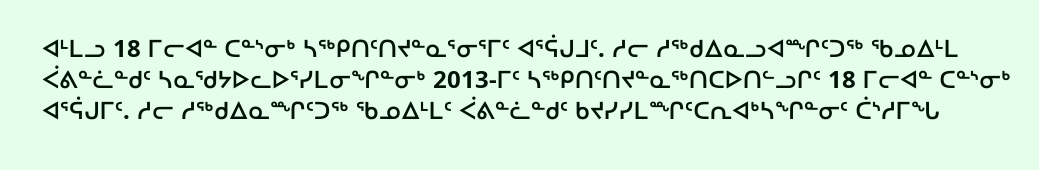ᐊᒻᒪᓗ 18 ᒥᓕᐊᓐ ᑕᓐᔅᓂᒃ ᓴᖅᑭᑎᑦᑎᔪᓐᓇᕐᓂᕐᒥᑦ ᐊᕐᕌᒍᒧᑦ. ᓱᓕ ᓱᖅᑯᐃᓇᓗᐊᙱᑦᑐᖅ ᖃᓄᐃᒻᒪ ᐹᕕᓐᓛᓐᑯᑦ ᓴᓇᖁᔭᐅᓚᐅᕐᓯᒪᓂᖏᓐᓂᒃ 2013-ᒥᑦ ᓴᖅᑭᑎᑦᑎᔪᓐᓇᖅᑎᑕᐅᑎᓪᓗᒋᑦ 18 ᒥᓕᐊᓐ ᑕᓐᔅᓂᒃ ᐊᕐᕌᒍᒥᑦ. ᓱᓕ ᓱᖅᑯᐃᓇᙱᑦᑐᖅ ᖃᓄᐃᒻᒪᑦ ᐹᕕᓐᓛᓐᑯᑦ ᑲᔪᓯᓯᒪᙱᑦᑕᕆᐊᒃᓴᖏᓐᓂᑦ ᑖᔅᓱᒥᖓ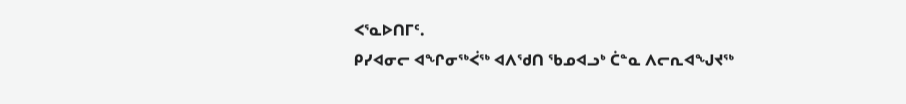ᐸᕐᓇᐅᑎᒥᑦ.
ᑭᓯᐊᓂᓕ ᐊᖏᓂᖅᐹᖅ ᐊᐱᖁᑎ ᖃᓄᐊᓗᒃ ᑖᓐᓇ ᐱᓕᕆᐊᖑᔪᖅ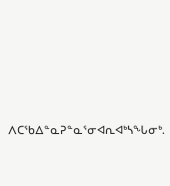ᐱᑕᖃᐃᓐᓇᕈᓐᓇᕐᓂᐊᕆᐊᒃᓴᖓᓂᒃ.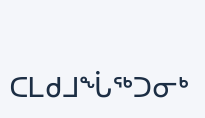ᑕᒪᑯᒧᖔᖅᑐᓂᒃ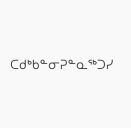ᑕᑯᒃᑲᓐᓂᕈᓐᓇᖅᑐᓯ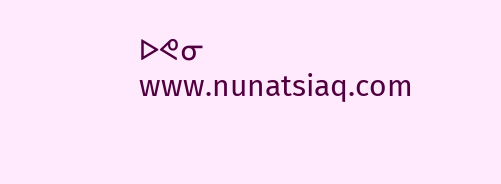ᐅᕙᓂ www.nunatsiaq.com